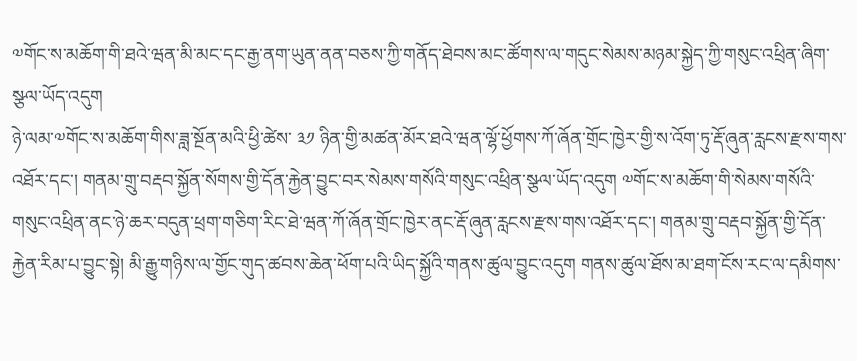༧གོང་ས་མཆོག་གི་ཐའེ་ཝན་མི་མང་དང་རྒྱ་ནག་ཡུན་ནན་བཅས་ཀྱི་གནོད་ཐེབས་མང་ཚོགས་ལ་གདུང་སེམས་མཉམ་སྐྱེད་ཀྱི་གསུང་འཕྲིན་ཞིག་སྩལ་ཡོད་འདུག
ཉེ་ལམ་༧གོང་ས་མཆོག་གིས་ཟླ་སྔོན་མའི་ཕྱི་ཚེས་ ༣༡ ཉིན་གྱི་མཚན་མོར་ཐའེ་ཝན་ལྷོ་ཕྱོགས་ཀོ་ཞོན་གྲོང་ཁྱེར་གྱི་ས་འོག་ཏུ་རྡོ་ཞུན་རླངས་རྫས་གས་འཐོར་དང་། གནམ་གྲུ་བརྡབ་སྐྱོན་སོགས་གྱི་དོན་རྐྱེན་བྱུང་བར་སེམས་གསོའི་གསུང་འཕྲིན་སྩལ་ཡོད་འདུག ༧གོང་ས་མཆོག་གི་སེམས་གསོའི་གསུང་འཕྲིན་ནང་ཉེ་ཆར་བདུན་ཕྲག་གཅིག་རིང་ཐེ་ཝན་ཀོ་ཞོན་གྲོང་ཁྱེར་ནང་རྡོ་ཞུན་རླངས་རྫས་གས་འཐོར་དང་། གནམ་གྲུ་བརྡབ་སྐྱོན་གྱི་དོན་རྐྱེན་རིམ་པ་བྱུང་སྟེ། མི་རྒྱུ་གཉིས་ལ་གྱོང་གུད་ཚབས་ཆེན་ཕོག་པའི་ཡིད་སྐྱོའི་གནས་ཚུལ་བྱུང་འདུག གནས་ཚུལ་ཐོས་མ་ཐག་ངོས་རང་ལ་དམིགས་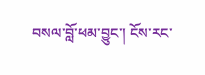བསལ་བློ་ཕམ་བྱུང་། ངོས་རང་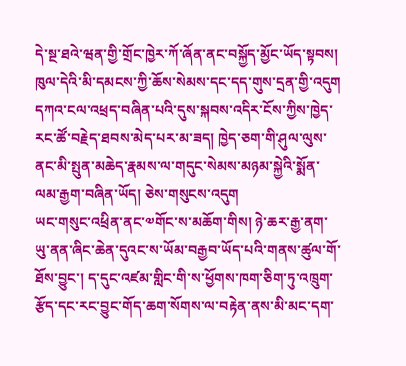དེ་སྔ་ཐའེ་ཝན་གྱི་གྲོང་ཁྱེར་ཀོ་ཞོན་ནང་བསྐྱོད་མྱོང་ཡོད་སྟབས། ཁུལ་དེའི་མི་དམངས་ཀྱི་ཆོས་སེམས་དང་དད་གུས་དྲན་གྱི་འདུག དཀའ་ངལ་འཕྲད་བཞིན་པའི་དུས་སྐབས་འདིར་ངོས་ཀྱིས་ཁྱེད་རང་ཚོ་བརྗེད་ཐབས་མེད་པར་མ་ཟད། ཁྱེད་ཅག་གི་ཤུལ་ལུས་ནང་མི་སྤུན་མཆེད་རྣམས་ལ་གདུང་སེམས་མཉམ་སྐྱེའི་སྨོན་ལམ་རྒྱག་བཞིན་ཡོད། ཅེས་གསུངས་འདུག
ཡང་གསུང་འཕྲིན་ནང་༧གོང་ས་མཆོག་གིས། ཉེ་ཆར་རྒྱ་ནག་ཡུ་ནན་ཞིང་ཆེན་དུའང་ས་ཡོམ་བརྒྱབ་ཡོད་པའི་གནས་ཚུལ་གོ་ཐོས་བྱུང་། ད་དུང་འཛམ་གླིང་གི་ས་ཕྱོགས་ཁག་ཅིག་ཏུ་འཁྲུག་རྩོད་དང་རང་བྱུང་གོད་ཆག་སོགས་ལ་བརྟེན་ནས་མི་མང་དག་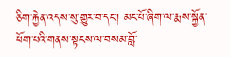ཅིག་རྐྱེན་འདས་སུ་གྱུར་བ་དང་། མང་པོ་ཞིག་ལ་རྨས་སྐྱོན་ཕོག་པའི་གནས་སྟངས་ལ་བསམ་བློ་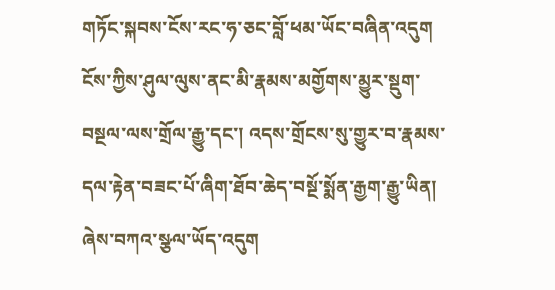གཏོང་སྐབས་ངོས་རང་ཧ་ཅང་བློ་ཕམ་ཡོང་བཞིན་འདུག ངོས་ཀྱིས་ཤུལ་ལུས་ནང་མི་རྣམས་མགྱོགས་མྱུར་སྡུག་བསྔལ་ལས་གྲོལ་རྒྱུ་དང་། འདས་གྲོངས་སུ་གྱུར་བ་རྣམས་དལ་རྟེན་བཟང་པོ་ཞིག་ཐོབ་ཆེད་བསྔོ་སྨོན་རྒྱག་རྒྱུ་ཡིན། ཞེས་བཀའ་སྩལ་ཡོད་འདུག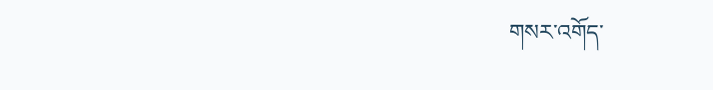གསར་འགོད་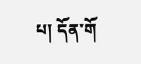པ། དོན་གོ